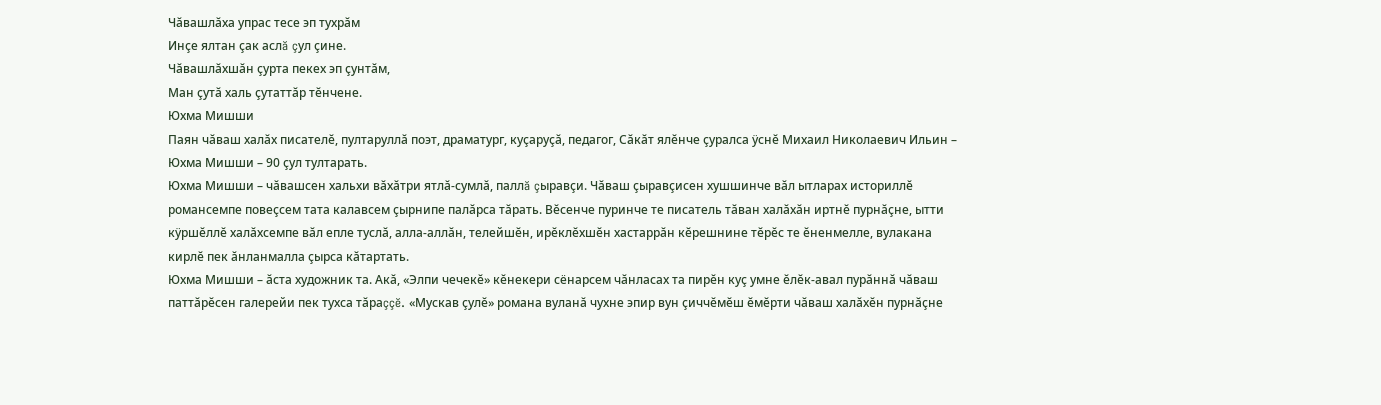Чăвашлăха упрас тесе эп тухрăм
Инçе ялтан çак аслă çул çине.
Чăвашлăхшăн çурта пекех эп çунтăм,
Ман çутă халь çутаттăр тĕнчене.
Юхма Мишши
Паян чăваш халăх писателĕ, пултаруллă поэт, драматург, куçаруçă, педагог, Сăкăт ялĕнче çуралса ÿснĕ Михаил Николаевич Ильин – Юхма Мишши – 90 çул тултарать.
Юхма Мишши – чăвашсен хальхи вăхăтри ятлă-сумлă, паллă çыравçи. Чăваш çыравçисен хушшинче вăл ытларах историллĕ романсемпе повеçсем тата калавсем çырнипе палăрса тăрать. Вĕсенче пуринче те писатель тăван халăхăн иртнĕ пурнăçне, ытти кÿршĕллĕ халăхсемпе вăл епле туслă, алла-аллăн, телейшĕн, ирĕклĕхшĕн хастаррăн кĕрешнине тĕрĕс те ĕненмелле, вулакана кирлĕ пек ăнланмалла çырса кăтартать.
Юхма Мишши – ăста художник та. Акă, «Элпи чечекĕ» кĕнекери сёнарсем чăнласах та пирĕн куç умне ĕлĕк-авал пурăннă чăваш паттăрĕсен галерейи пек тухса тăраççĕ. «Мускав çулĕ» романа вуланă чухне эпир вун çиччĕмĕш ĕмĕрти чăваш халăхĕн пурнăçне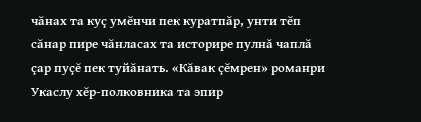чăнах та куç умĕнчи пек куратпăр, унти тĕп сăнар пире чăнласах та историре пулнă чаплă çар пуçĕ пек туйăнать. «Кăвак çĕмрен» романри Укаслу хĕр-полковника та эпир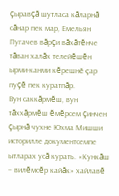çыравçă шутласа кăларнă сăнар пек мар, Емельян Пугачев вăрçи вăхăтĕнче тăван халăх телейĕшĕн ырми-канми кĕрешнĕ çар пуçĕ пек куратпăр.
Вун саккăрмĕш, вун тăххăрмĕш ĕмĕрсем çинчен çырнă чухне Юхма Мишши историлле документсемпе ытларах усă курать. «Кункăш – вилĕмсĕр кайăк» хайлавĕ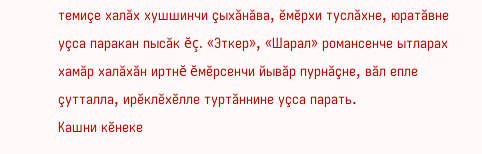темиçе халăх хушшинчи çыхăнăва, ĕмĕрхи туслăхне, юратăвне уçса паракан пысăк ĕç. «Эткер», «Шарал» романсенче ытларах хамăр халăхăн иртнĕ ĕмĕрсенчи йывăр пурнăçне, вăл епле çутталла, ирĕклĕхĕлле туртăннине уçса парать.
Кашни кĕнеке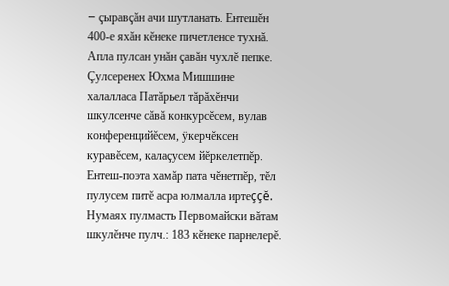– çыравçăн ачи шутланать. Ентешĕн 400-е яхăн кĕнеке пичетленсе тухнă. Апла пулсан унăн çавăн чухлĕ пепке.
Çулсеренех Юхма Мишшине халалласа Патăрьел тăрăхĕнчи шкулсенче сăвă конкурсĕсем, вулав конференцийĕсем, ÿкерчĕксен куравĕсем, калаçусем йĕркелетпĕр. Ентеш-поэта хамăр пата чĕнетпĕр, тĕл пулусем питĕ асра юлмалла иртеççĕ. Нумаях пулмасть Первомайски вăтам шкулĕнче пулч.: 183 кĕнеке парнелерĕ.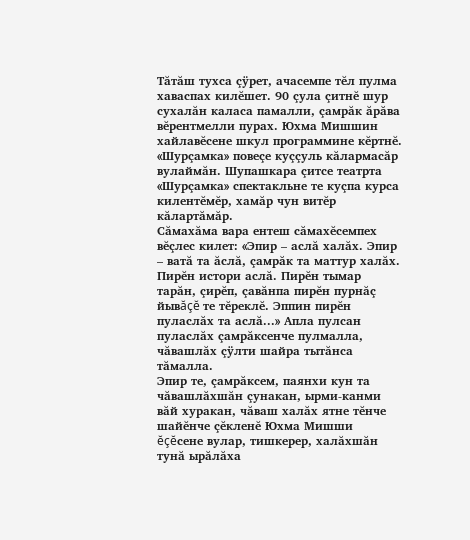Тăтăш тухса çÿрет, ачасемпе тĕл пулма хаваспах килĕшет. 90 çула çитнĕ шур сухалăн каласа памалли, çамрăк ăрăва вĕрентмелли пурах. Юхма Мишшин хайлавĕсене шкул программине кĕртнĕ. «Шурçамка» повеçе куççуль кăлармасăр вулаймăн. Шупашкара çитсе театрта «Шурçамка» спектакльне те куçпа курса килентĕмĕр, хамăр чун витĕр кăлартăмăр.
Сăмахăма вара ентеш сăмахĕсемпех вĕçлес килет: «Эпир – аслă халăх. Эпир – ватă та ăслă, çамрăк та маттур халăх. Пирĕн истори аслă. Пирĕн тымар тарăн, çирĕп, çавăнпа пирĕн пурнăç йывăçĕ те тĕреклĕ. Эппин пирĕн пуласлăх та аслă...» Апла пулсан пуласлăх çамрăксенче пулмалла, чăвашлăх çÿлти шайра тытăнса тăмалла.
Эпир те, çамрăксем, паянхи кун та чăвашлăхшăн çунакан, ырми-канми вăй хуракан, чăваш халăх ятне тĕнче шайĕнче çĕкленĕ Юхма Мишши ĕçĕсене вулар, тишкерер, халăхшăн тунă ырăлăха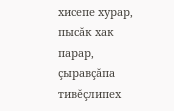хисепе хурар, пысăк хак парар, çыравçăпа тивĕçлипех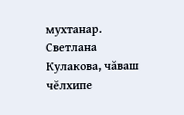мухтанар.
Светлана Кулакова, чăваш чĕлхипе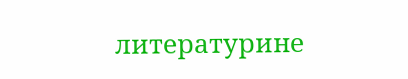литературине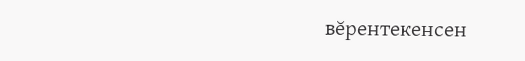вĕрентекенсен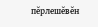пĕрлешĕвĕн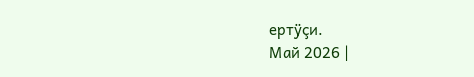ертÿçи.
Май 2026 |